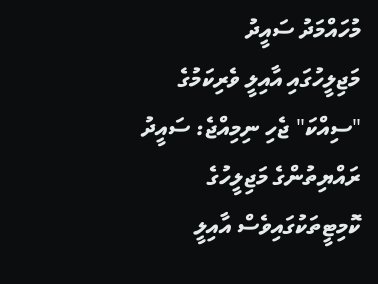މުހައްމަދު ސައީދު
މަޖިލީހުގައި އާއިލީ ވެރިކަމުގެ "ސިއްކަ" ޖެހި ނިމިއްޖެ: ސައީދު
ރައްޔިތުންގެ މަޖިލީހުގެ ކޮމިޓީތަކުގައިވެސް އާއިލީ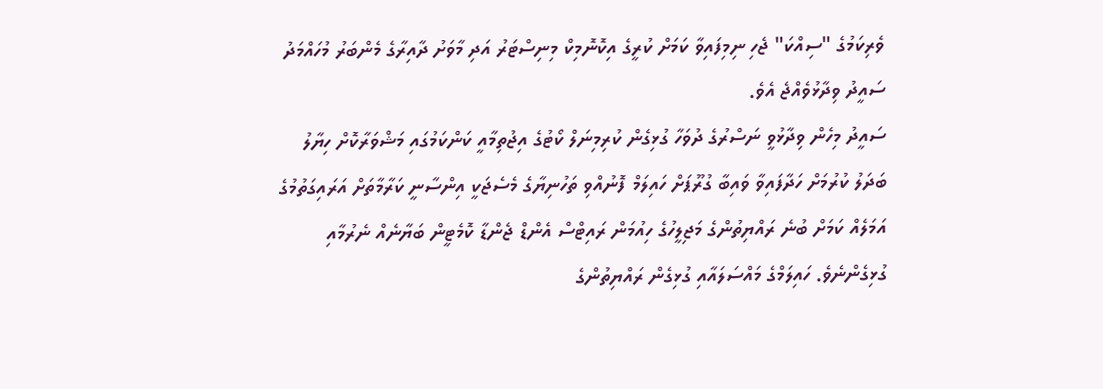ވެރިކަމުގެ "ސިއްކަ" ޖެހި ނިމިފައިވާ ކަމަށް ކުރީގެ އިކޮނޮމިކް މިނިސްޓަރު އަދި މާވަށު ދާއިރާގެ މެންބަރު މުހައްމަދު ސައީދު ވިދާޅުވެއްޖެ އެވެ.
ސައީދު މިހެން ވިދާޅުވީ ނަސްރުގެ ދުވަހާ ގުޅިގެން ކުރިމިނަލް ކޯޓުގެ އިޖުތިމާއީ ކަންކަމުގައި މަޝްވަރާކޮށް ހިޔާލު ބަދަލު ކުރުމަށް ހަދާފައިވާ ވައިބާ ގުރޫޕަށް ހައިލަމް ފޮނުއްވި ތަހުނިޔާގެ މެސެޖަކީ އިންސާނީ ކަރާމާތަށް އަރައިގަތުމުގެ އަމަލެއް ކަމަށް ބުނެ ރައްޔިތުންގެ މަޖިލީހުގެ ހިއުމަން ރައިޓްސް އެންޑް ޖެންޑާ ކޮމެޓީން ބަޔާނެއް ނެރުމާއި ގުޅިގެންނެވެ. ހައިލަމްގެ މައްސަލައާއި ގުޅިގެން ރައްޔިތުންގެ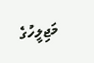މަޖިލީހުގެ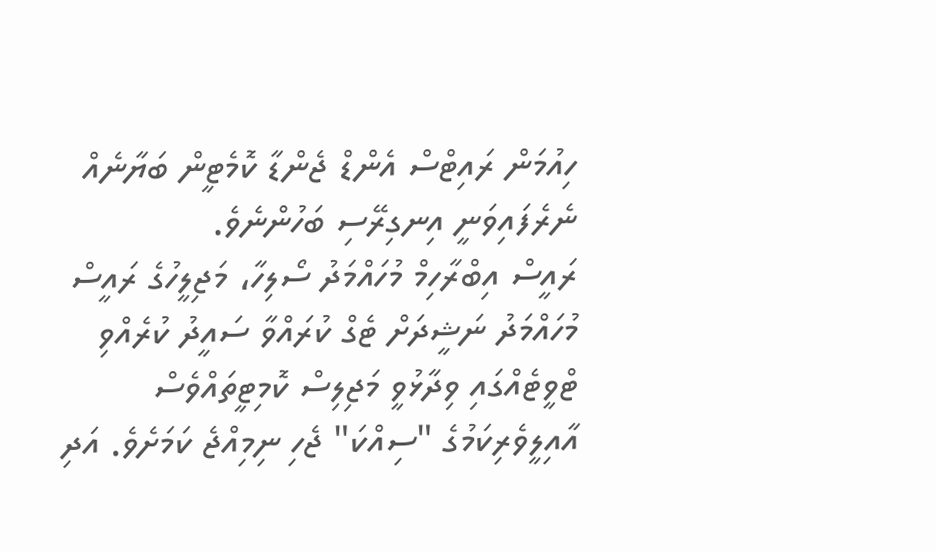ހިއުމަން ރައިޓްސް އެންޑް ޖެންޑާ ކޮމެޓީން ބަޔާނެއް ނެރެފައިވަނީ އިނގިރޭސި ބަހުންނެވެ.
ރައީސް އިބްރާހިމް މުހައްމަދު ސޯލިހާ، މަޖިލީހުގެ ރައީސް މުހައްމަދު ނަޝީދަށް ޓެގް ކުރައްވާ ސައީދު ކުރެއްވި ޓްވީޓެއްގައި ވިދާޅުވީ މަޖިލިސް ކޮމިޓީތައްވެސް އާއިލީވެރިކަމުގެ "ސިއްކަ" ޖެހި ނިމިއްޖެ ކަމަށެވެ. އަދި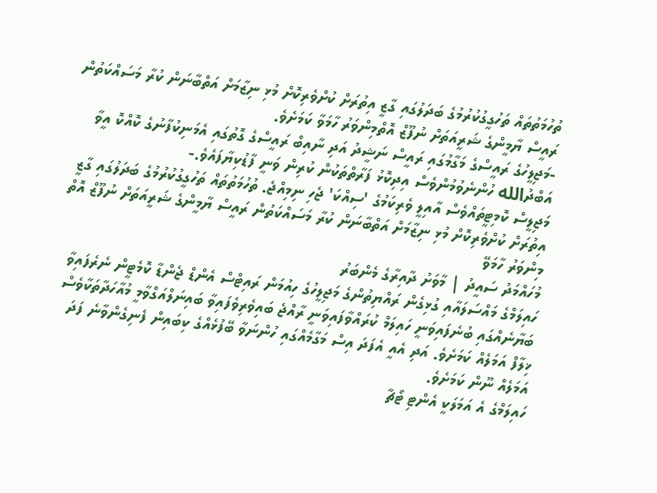ތުހުމަތުތައް ތަހުގީގުކުރުމުގެ ބަދަލުގައި ގާޒީ އިތުރަށް ކުށްވެރިކޮށް މުޅި ނިޒާމަށް އަތްބާނަން ކުރާ މަސައްކަތުން ރައީސް ޔާމީންގެ ޝަރީއަތަށް ނުފޫޒް އޮތްމިންވަރު ހާމަވާ ކަމަށެވެ.
-މަޖިލީހުގެ ރައީސްގެ މަގާމުގައި ރައީސް ނަޝީދު އަދި ނާއިބް ރައީސްގެ ގޮތުގައި އެމަނިކުފާނުގެ ކޮއްކޮ އީވާ އަބްދުالله ހުންނެވުމުންވެސް އިދިކޮޅު ފަރާތްތަކުން ކުރިން ވަނީ ފާޑުކިޔާފައެވެ.-
މަޖިލީސް ކޮމިޓީތައްވެސް އާއިލީ ވެރިކަމުގެ 'ސިއްކަ' ޖެހި ނިމިއްޖެ. ތުހުމަތުތައް ތަހުގީގުކުރުމުގެ ބަދަލުގައި ގާޒީ އިތުރަށް ކުށްވެރިކޮށް މުޅި ނިޒާމަށް އަތްބާނަން ކުރާ މަސައްކަތުން ރައީސް ޔާމީންގެ ޝަރީއަތަށް ނުފޫޒް އޮތް މިންވަރު ހާމަވޭ
މުހައްމަދު ސައީދު | މާވަށު ދާއިރާގެ މެންބަރު
ހައިލަމްގެ މައްސަލައާއި ގުޅިގެން ރައްޔިތުންގެ މަޖިލީހުގެ ހިއުމަން ރައިޓްސް އެންޑް ޖެންޑާ ކޮމެޓީން ނެރެފައިވާ ބަޔާނެއްގައި ބުނެފައިވަނީ ހައިލަމް ކުރައްވާފައިވަނީ ރާއްޖެ ބައިވެރިވެފައިވާ ބައިނަލްއަގްވާމީ މުއާހަދާތަކާވެސް ޚިލާފް އަމަލެއް ކަމަށެވެ. އަދި އެއީ އެފަދަ އިސް މަގާމެއްގައި ހުންނަވާ ބޭފުޅެއްގެ ކިބައިން ފެނިގެންވާނެ ފަދަ އަމަލެއް ނޫން ކަމަށެވެ.
ހައިލަމްގެ އެ އަމަލަކީ އެންޓި ޓޯޗާ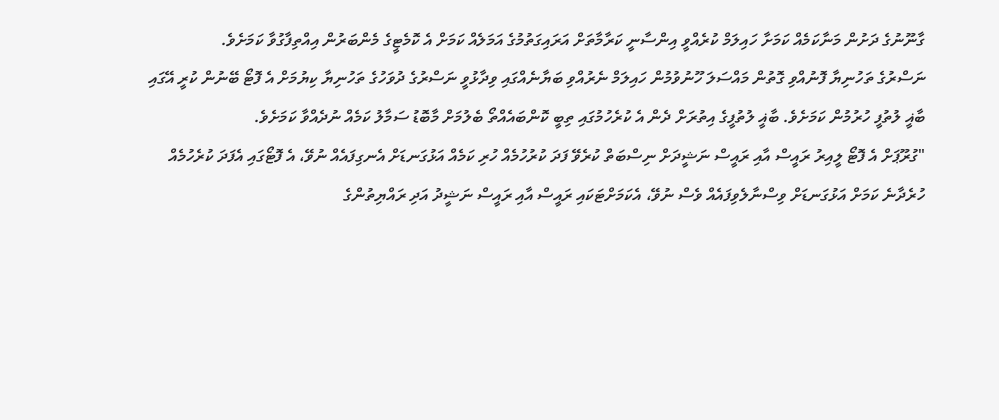ގާނޫނުގެ ދަށުން މަނާކަމެއް ކަމަށާ ހައިލަމް ކުރެއްވީ އިންސާނީ ކަރާމާތަށް އަރައިގަތުމުގެ އަމަލެއް ކަމަށް އެ ކޮމެޓީގެ މެންބަރުން އިއްތިފާގުވާ ކަމަށެވެ.
ނަސްރުގެ ތަހުނިޔާ ފޮނުއްވި ގޮތުން މައްސަލަ ހޫނުވުމުން ހައިލަމް ނެރުއްވި ބަޔާނެއްގައި ވިދާޅުވީ ނަސްރުގެ ދުވަހުގެ ތަހުނިޔާ ކިޔުމަށް އެ ފޮޓޯ ބޭނުން ކުރީ އޭގައި ބާޣީ ލުތުފީ ހުރުމުން ކަމަށެވެ. ބާޣީ ލުތުފީގެ އިތުރަށް ދެން އެ ކުރެހުމުގައި ތިބީ ކޮންބައެއްތޯ ބެލުމަށް މާބޮޑު ސަމާލު ކަމެއް ނުދެއްވާ ކަމަށެވެ.
"ގުރޫޕަށް އެ ފޮޓޯ ލީއިރު ރައީސް އާއި ރައީސް ނަޝީދަށް ނިސްބަތް ކުރެވޭ ފަދަ ކުރުހުމެއް ހުރި ކަމެއް އަޅުގަނޑަށް އެނގިފައެއް ނުވޭ، އެ ފޮޓޯގައި އެފަދަ ކުރެހުމެއް ހުރެދާނެ ކަމަށް އަޅުގަނޑަށް ވިސްނާލެވިފައެއް ވެސް ނުވޭ، އެކަމަށްޓަކައި ރައީސް އާއި ރައީސް ނަޝީދު އަދި ރައްޔިތުންގެ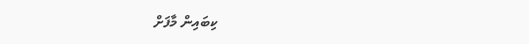ކިބައިން މާފަށް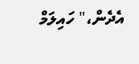އެދެން،" ހައިލަމް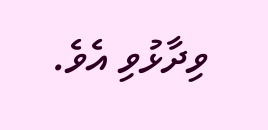ވިދާޅުވި އެވެ.